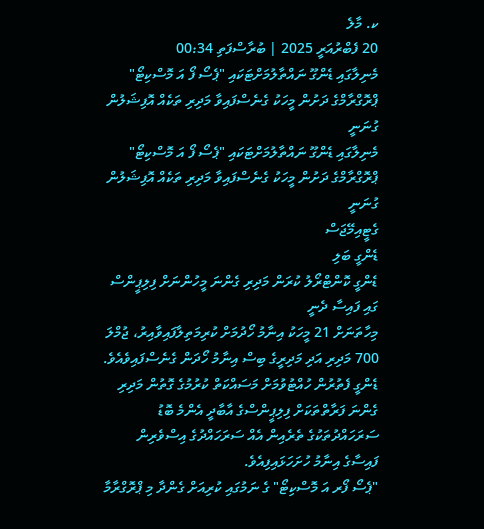ކ. މާލެ
20 ފެބްރުއަރީ 2025 | ބުރާސްފަތި 00:34
މެނިލާގައި ޑެންގޫ ނައްތާލުމަށްޓަކައި "ޕެސޯ ފޯ އަ މޮސްކިޓޯ" ޕްރޮގްރާމްގެ ދަށުން މީހަކު ގެނެސްފައިވާ މަދިރި ތަކެއް އޮފިޝަލުން ގުނަނީ
މެނިލާގައި ޑެންގޫ ނައްތާލުމަށްޓަކައި "ޕެސޯ ފޯ އަ މޮސްކިޓޯ" ޕްރޮގްރާމްގެ ދަށުން މީހަކު ގެނެސްފައިވާ މަދިރި ތަކެއް އޮފިޝަލުން ގުނަނީ
ގެޓީއިމޭޖަސް
ޑެންގީ ބަލި
ޑެންގީ ކޮންޓްރޯލު ކުރަން މަދިރި ގެންނަ މީހުންނަށް ފިލިޕީންސް ގައި ފައިސާ ދެނީ
މިހާތަނަށް 21 މީހަކު އިނާމު ހޯދުމަށް ކުރިމަތިލާފައިވާއިރު، ޖުމްލަ 700 މަދިރި އަދި މަދިރީގެ ބިސް އިނާމު ހޯދަން ގެނެސްފައިވެއެވެ.
ޑެންގީ ފެތުރުން ހުއްޓުވުމަށް މަސައްކަތް ކުރުމުގެ ގޮތުން މަދިރި ގެންނަ ފަރާތްތަކަށް ފިލިޕީންސްގެ އާބާދީ އެންމެ ބޮޑު ސަރަހައްދުތަކުގެ ތެރެއިން އެއް ސަރަހައްދުގެ އިސްވެރިން ފައިސާގެ އިނާމު ހުށަހަޅައިފިއެވެ.
"ޕެސޯ ފޯރ އަ މޮސްކިޓޯ" ގެ ނަމުގައި ކުރިއަށް ގެންދާ މި ޕްރޮގްރާމާ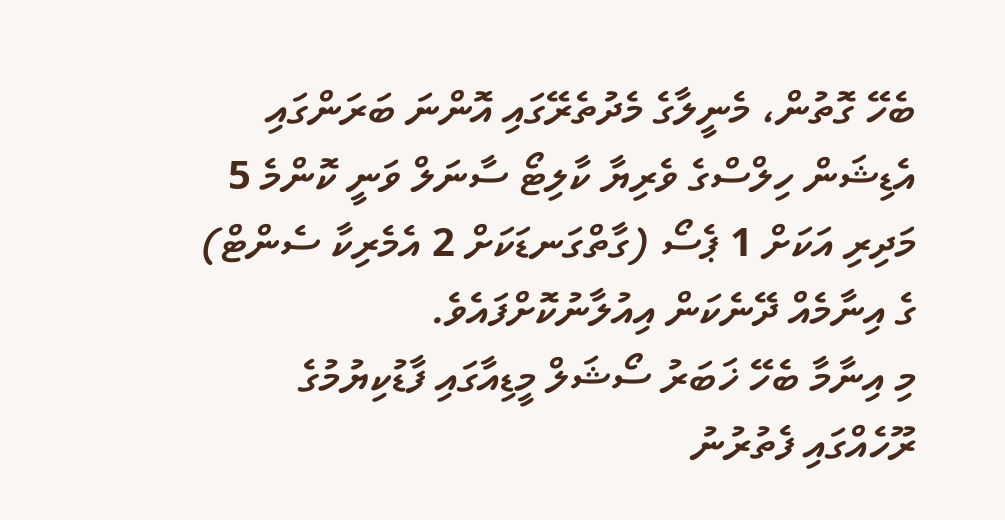ބެހޭ ގޮތުން، މެނީލާގެ މެދުތެރޭގައި އޮންނަ ބަރަންގައި އެޑިޝަން ހިލްސްގެ ވެރިޔާ ކާލިޓޯ ސާނަލް ވަނީ ކޮންމެ 5 މަދިރި އަކަށް 1 ޕެސޯ (ގާތްގަނޑަކަށް 2 އެމެރިކާ ސެންޓް) ގެ އިނާމެއް ދޭނެކަން އިއުލާނުކޮށްފައެވެ.
މި އިނާމާ ބެހޭ ޚަބަރު ސޯޝަލް މީޑިއާގައި ފާޑުކިޔުމުގެ ރޫހެއްގައި ފެތުރުނު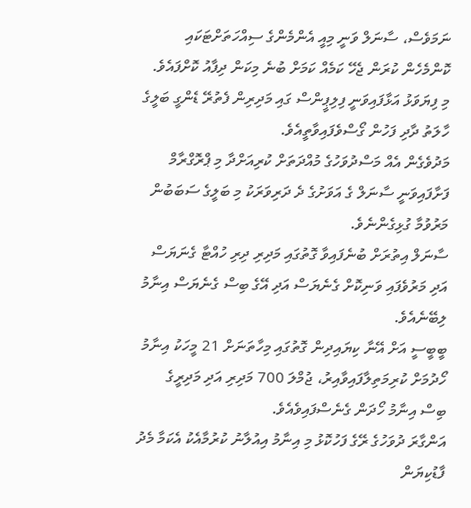ނަމަވެސް، ސާނަލް ވަނީ މިއީ އެންމެންގެ ސިއްހަތަށްޓަކައި ކޮންމެހެން ކުރަން ޖެހޭ ކަމެއް ކަމަށް ބުނެ މިކަން ދިފާއު ކޮށްފައެވެ.
މި ފިޔަވަޅު އަޅާފައިވަނީ ފިލިޕީންސް ގައި މަދިރިން ފެތުރޭ ޑެންގީ ބަލީގެ ހާލަތު ދާދި ފަހުން ގޯސްވެފައިވާތީއެވެ.
މަދުވެގެން އެއް މަސްދުވަހުގެ މުއްދަތަށް ކުރިއަށްދާ މި ޕްރޮގްރާމް ފަށާފައިވަނީ ސާނަލް ގެ އަވަށުގެ ދެ ދަރިވަރަކު މި ބަލީގެ ސަބަބުން މަރުވުމާ ގުޅިގެންނެވެ.
ސާނަލް އިތުރަށް ބުނެފައިވާ ގޮތުގައި މަދިރި ދިރި ހުއްޓާ ގެނަޔަސް އަދި މަރުވެފައި ވަނިކޮށް ގެނެޔަސް އަދި އޭގެ ބިސް ގެނެޔަސް އިނާމު ލިބޭނެއެވެ.
ބީބީސީ އަށް އޭނާ ކިޔައިދިން ގޮތުގައި މިހާތަނަށް 21 މީހަކު އިނާމު ހޯދުމަށް ކުރިމަތިލާފައިވާއިރު، ޖުމްލަ 700 މަދިރި އަދި މަދިރީގެ ބިސް އިނާމު ހޯދަން ގެނެސްފައިވެއެވެ.
އަންގާރަ ދުވަހުގެ ރޭގެ ފަހުކޮޅު މި އިނާމު އިއުލާނު ކުރުމާއެކު އެކަމާ މެދު ފާޑުކިޔަން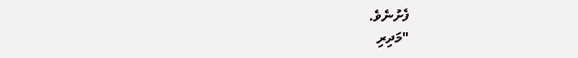ފެށުނެވެ.
"މަދިރި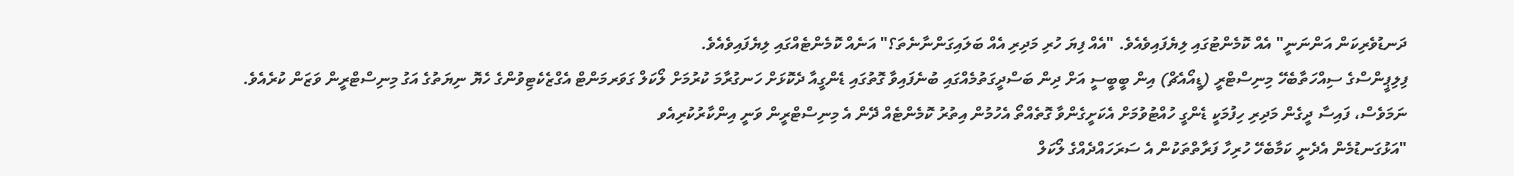ދަނޑުވެރިކަން އަންނަނީ" އެއް ކޮމެންޓުގައި ލިޔެފައިވެއެވެ. "އެއް ފިޔަ ހުރި މަދިރި އެއް ބަލައިގަންނާނެތަ؟" އަނެއް ކޮމެންޓެއްގައި ލިޔެފައިވެއެވެ.
ފިލިޕީންސްގެ ސިއްހަތާބެހޭ މިނިސްޓްރީ (ޑީއޯއެޗް) އިން ބީބީސީ އަށް ދިން ބަސްދީގަތުމެއްގައި ބުނެފައިވާ ގޮތުގައި ޑެންގީއާ ދެކޮޅަށް ހަނގުރާމަ ކުރުމަށް ލޯކަލް ގަވަރމަންޓް އެގްޒެކެޓިވުންގެ ހެޔޮ ނިޔަތުގެ އަގު މިނިސްޓްރީން ވަޒަން ކުރެއެވެ.
ނަމަވެސް، ފައިސާ ދީގެން މަދިރި ހިފުމަކީ ޑެންގީ ހުއްޓުވުމަށް އެކަށީގެންވާ ގޮތެއްތޯ އެހުމުން އިތުރު ކޮމެންޓެއް ދޭން އެ މިނިސްޓްރީން ވަނީ އިންކާރުކުރިއެވ
"އަޅުގަނޑުމެން އެދެނީ ކަމާބެހޭ ހުރިހާ ފަރާތްތަކުން އެ ސަރަހައްދެއްގެ ލޯކަލް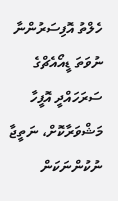ހެލްތު އޮފިސަރުންނާ ނުވަތަ ޑީއޯއެޗްގެ ސަރަހައްދީ އޮފީހާ މަޝްވަރާކޮށް، ނަތީޖާ ނުކުންނަކަން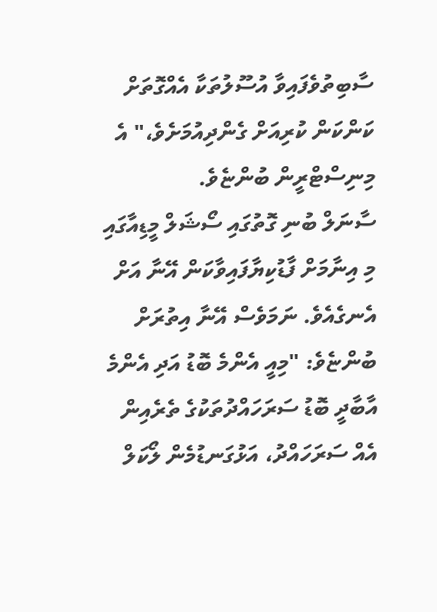ސާބިތުވެފައިވާ އުސޫލުތަކާ އެއްގޮތަށް ކަންކަން ކުރިއަށް ގެންދިއުމަށެވެ،" އެ މިނިސްޓްރީން ބުންޏެވެ.
ސާނަލް ބުނި ގޮތުގައި ސޯޝަލް މީޑިއާގައި މި އިނާމަށް ފާޑުކިޔާފައިވާކަން އޭނާ އަށް އެނގެއެވެ. ނަމަވެސް އޭނާ އިތުރަށް ބުންޏެވެ: "މިއީ އެންމެ ބޮޑު އަދި އެންމެ އާބާދީ ބޮޑު ސަރަހައްދުތަކުގެ ތެރެއިން އެއް ސަރަހައްދު، އަޅުގަނޑުމެން ލޯކަލް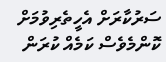ސަރުކާރަށް އެހީތެރިވުމަށް ކޮންމެވެސް ކަމެއް ކުރަން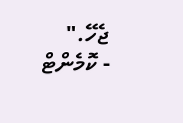ޖެހޭ."
- ކޮމެންޓް